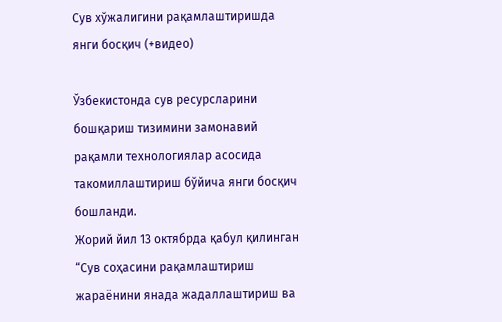Сув хўжалигини рақамлаштиришда янги босқич (+видео)

Ўзбекистонда сув ресурсларини бошқариш тизимини замонавий рақамли технологиялар асосида такомиллаштириш бўйича янги босқич бошланди.
Жорий йил 13 октябрда қабул қилинган “Сув соҳасини рақамлаштириш жараёнини янада жадаллаштириш ва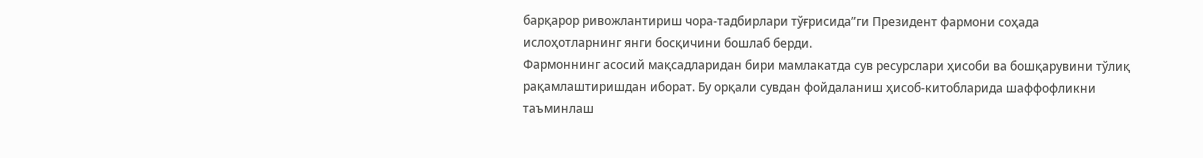барқарор ривожлантириш чора-тадбирлари тўғрисида”ги Президент фармони соҳада ислоҳотларнинг янги босқичини бошлаб берди.
Фармоннинг асосий мақсадларидан бири мамлакатда сув ресурслари ҳисоби ва бошқарувини тўлиқ рақамлаштиришдан иборат. Бу орқали сувдан фойдаланиш ҳисоб-китобларида шаффофликни таъминлаш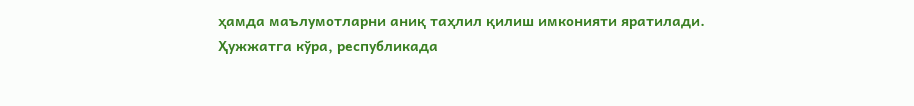ҳамда маълумотларни аниқ таҳлил қилиш имконияти яратилади.
Ҳужжатга кўра, республикада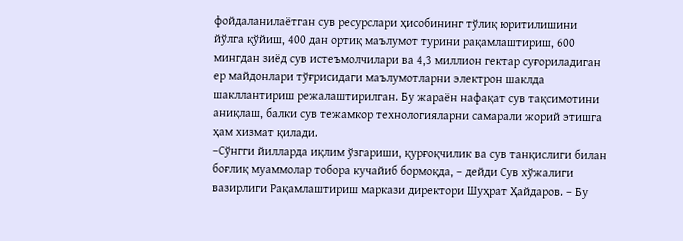фойдаланилаётган сув ресурслари ҳисобининг тўлиқ юритилишини йўлга қўйиш, 400 дан ортиқ маълумот турини рақамлаштириш, 600 мингдан зиёд сув истеъмолчилари ва 4,3 миллион гектар суғориладиган ер майдонлари тўғрисидаги маълумотларни электрон шаклда шакллантириш режалаштирилган. Бу жараён нафақат сув тақсимотини аниқлаш, балки сув тежамкор технологияларни самарали жорий этишга ҳам хизмат қилади.
–Сўнгги йилларда иқлим ўзгариши, қурғоқчилик ва сув танқислиги билан боғлиқ муаммолар тобора кучайиб бормоқда, – дейди Сув хўжалиги вазирлиги Рақамлаштириш маркази директори Шуҳрат Ҳайдаров. – Бу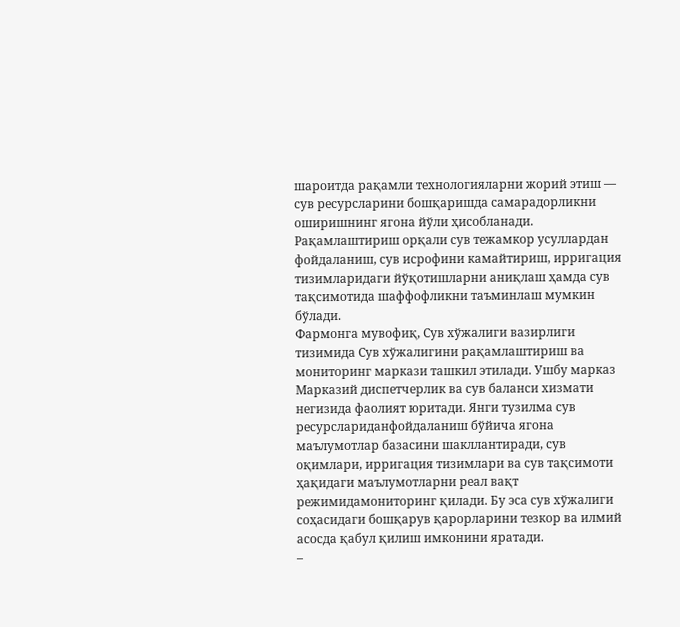шароитда рақамли технологияларни жорий этиш — сув ресурсларини бошқаришда самарадорликни оширишнинг ягона йўли ҳисобланади. Рақамлаштириш орқали сув тежамкор усуллардан фойдаланиш, сув исрофини камайтириш, ирригация тизимларидаги йўқотишларни аниқлаш ҳамда сув тақсимотида шаффофликни таъминлаш мумкин бўлади.
Фармонга мувофиқ, Сув хўжалиги вазирлиги тизимида Сув хўжалигини рақамлаштириш ва мониторинг маркази ташкил этилади. Ушбу марказ Марказий диспетчерлик ва сув баланси хизмати негизида фаолият юритади. Янги тузилма сув ресурслариданфойдаланиш бўйича ягона маълумотлар базасини шакллантиради, сув оқимлари, ирригация тизимлари ва сув тақсимоти ҳақидаги маълумотларни реал вақт режимидамониторинг қилади. Бу эса сув хўжалиги соҳасидаги бошқарув қарорларини тезкор ва илмий асосда қабул қилиш имконини яратади.
–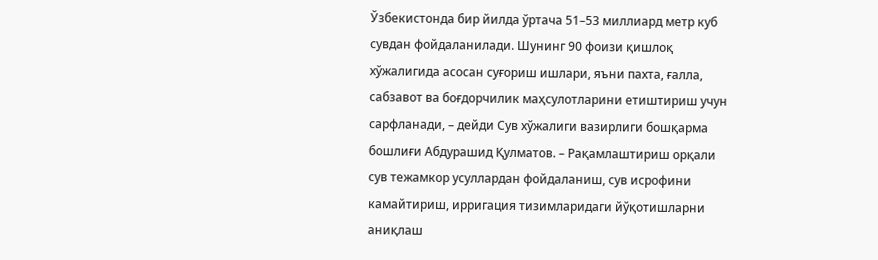Ўзбекистонда бир йилда ўртача 51–53 миллиард метр куб сувдан фойдаланилади. Шунинг 90 фоизи қишлоқ хўжалигида асосан суғориш ишлари, яъни пахта, ғалла, сабзавот ва боғдорчилик маҳсулотларини етиштириш учун сарфланади, – дейди Сув хўжалиги вазирлиги бошқарма бошлиғи Абдурашид Қулматов. – Рақамлаштириш орқали сув тежамкор усуллардан фойдаланиш, сув исрофини камайтириш, ирригация тизимларидаги йўқотишларни аниқлаш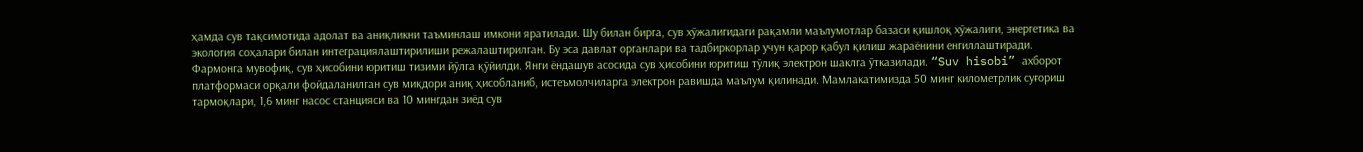ҳамда сув тақсимотида адолат ва аниқликни таъминлаш имкони яратилади. Шу билан бирга, сув хўжалигидаги рақамли маълумотлар базаси қишлоқ хўжалиги, энергетика ва экология соҳалари билан интеграциялаштирилиши режалаштирилган. Бу эса давлат органлари ва тадбиркорлар учун қарор қабул қилиш жараёнини енгиллаштиради.
Фармонга мувофиқ, сув ҳисобини юритиш тизими йўлга қўйилди. Янги ёндашув асосида сув ҳисобини юритиш тўлиқ электрон шаклга ўтказилади. “Suv hisobi” ахборот платформаси орқали фойдаланилган сув миқдори аниқ ҳисобланиб, истеъмолчиларга электрон равишда маълум қилинади. Мамлакатимизда 50 минг километрлик суғориш тармоқлари, 1,6 минг насос станцияси ва 10 мингдан зиёд сув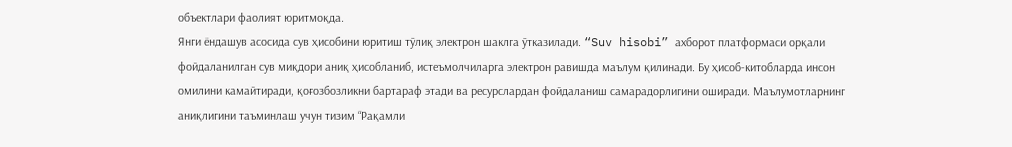объектлари фаолият юритмоқда.
Янги ёндашув асосида сув ҳисобини юритиш тўлиқ электрон шаклга ўтказилади. “Suv hisobi” ахборот платформаси орқали фойдаланилган сув миқдори аниқ ҳисобланиб, истеъмолчиларга электрон равишда маълум қилинади. Бу ҳисоб-китобларда инсон омилини камайтиради, қоғозбозликни бартараф этади ва ресурслардан фойдаланиш самарадорлигини оширади. Маълумотларнинг аниқлигини таъминлаш учун тизим “Рақамли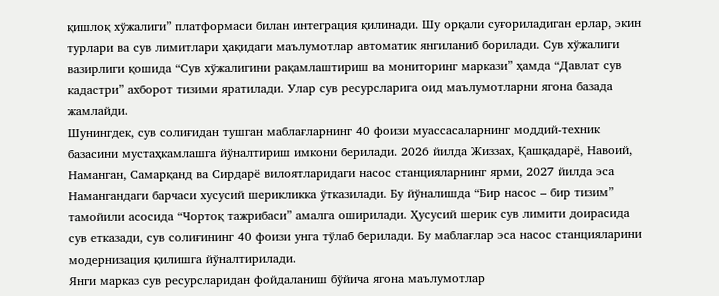қишлоқ хўжалиги” платформаси билан интеграция қилинади. Шу орқали суғориладиган ерлар, экин турлари ва сув лимитлари ҳақидаги маълумотлар автоматик янгиланиб борилади. Сув хўжалиги вазирлиги қошида “Сув хўжалигини рақамлаштириш ва мониторинг маркази” ҳамда “Давлат сув кадастри” ахборот тизими яратилади. Улар сув ресурсларига оид маълумотларни ягона базада жамлайди.
Шунингдек, сув солиғидан тушган маблағларнинг 40 фоизи муассасаларнинг моддий-техник базасини мустаҳкамлашга йўналтириш имкони берилади. 2026 йилда Жиззах, Қашқадарё, Навоий, Наманган, Самарқанд ва Сирдарё вилоятларидаги насос станцияларнинг ярми, 2027 йилда эса Намангандаги барчаси хусусий шерикликка ўтказилади. Бу йўналишда “Бир насос – бир тизим” тамойили асосида “Чортоқ тажрибаси” амалга оширилади. Ҳусусий шерик сув лимити доирасида сув етказади, сув солиғининг 40 фоизи унга тўлаб берилади. Бу маблағлар эса насос станцияларини модернизация қилишга йўналтирилади.
Янги марказ сув ресурсларидан фойдаланиш бўйича ягона маълумотлар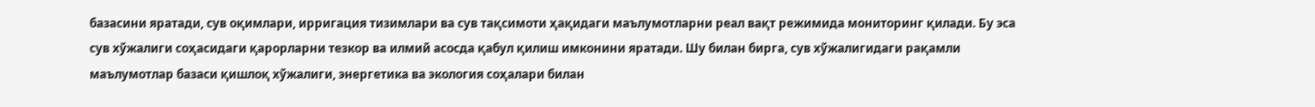базасини яратади, сув оқимлари, ирригация тизимлари ва сув тақсимоти ҳақидаги маълумотларни реал вақт режимида мониторинг қилади. Бу эса сув хўжалиги соҳасидаги қарорларни тезкор ва илмий асосда қабул қилиш имконини яратади. Шу билан бирга, сув хўжалигидаги рақамли маълумотлар базаси қишлоқ хўжалиги, энергетика ва экология соҳалари билан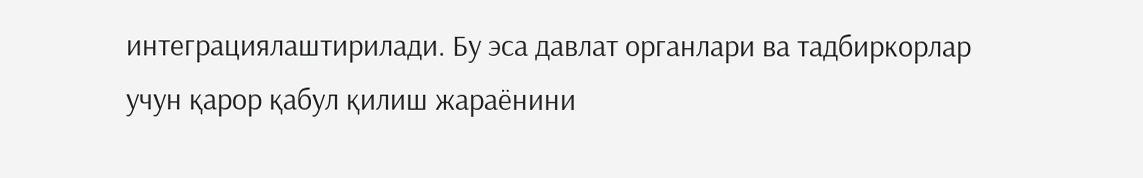интеграциялаштирилади. Бу эса давлат органлари ва тадбиркорлар учун қарор қабул қилиш жараёнини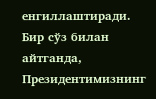енгиллаштиради.
Бир сўз билан айтганда, Президентимизнинг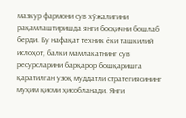мазкур фармони сув хўжалигини рақамлаштиришда янги босқични бошлаб берди. Бу нафақат техник ёки ташкилий ислоҳот, балки мамлакатнинг сув ресурсларини барқарор бошқаришга қаратилган узоқ муддатли стратегиясининг муҳим қисми ҳисобланади. Янги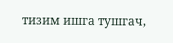тизим ишга тушгач,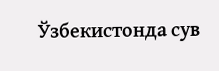Ўзбекистонда сув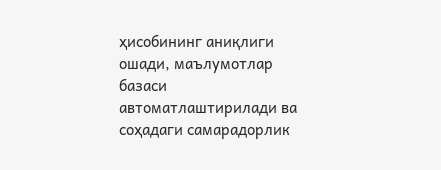ҳисобининг аниқлиги ошади, маълумотлар базаси автоматлаштирилади ва соҳадаги самарадорлик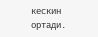кескин ортади.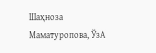Шаҳноза Маматуропова, ЎзА